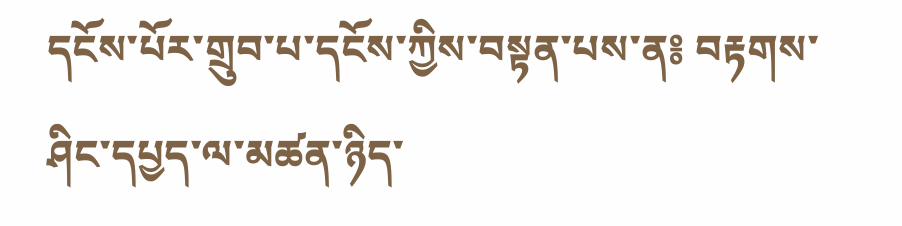དངོས་པོར་གྲུབ་པ་དངོས་ཀྱིས་བསྟན་པས་ན༔ བརྟགས་ཤིང་དཔྱད་ལ་མཚན་ཉིད་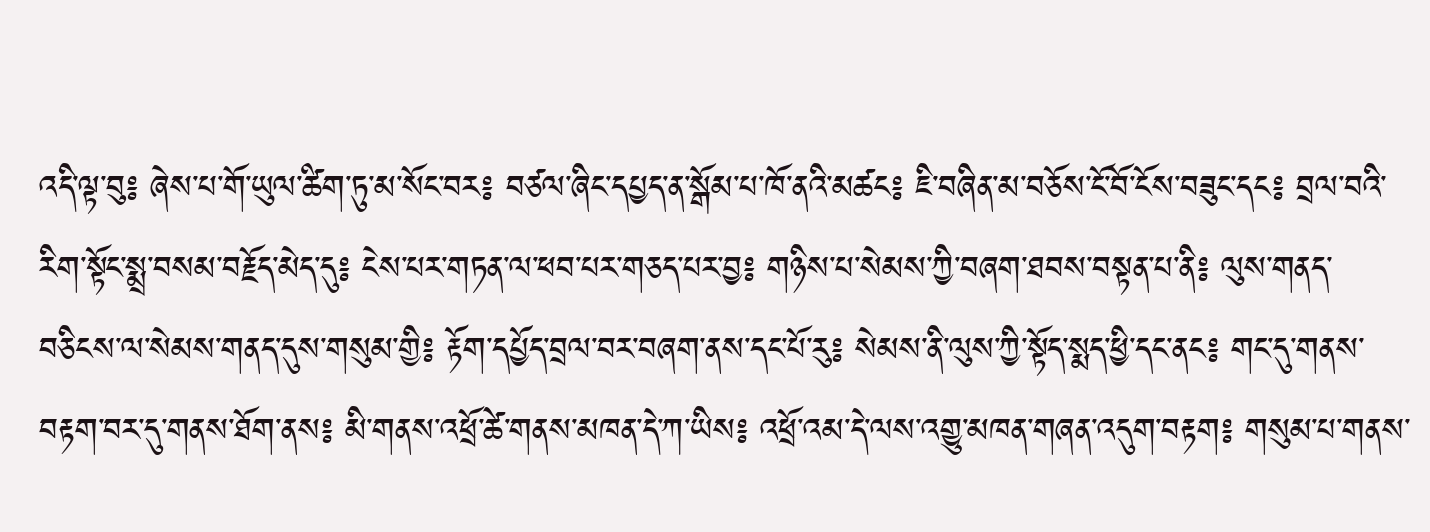འདི་ལྟ་བུ༔ ཞེས་པ་གོ་ཡུལ་ཚིག་ཏུ་མ་སོང་བར༔ བཙལ་ཞིང་དཔྱད་ན་སྒོམ་པ་ཁོ་ནའི་མཚང༔ ཇི་བཞིན་མ་བཅོས་ངོ་བོ་ངོས་བཟུང་དང༔ བྲལ་བའི་རིག་སྟོང་སྨྲ་བསམ་བརྗོད་མེད་དུ༔ ངེས་པར་གཏན་ལ་ཕབ་པར་གཅད་པར་བྱ༔ གཉིས་པ་སེམས་ཀྱི་བཞག་ཐབས་བསྟན་པ་ནི༔ ལུས་གནད་བཅིངས་ལ་སེམས་གནད་དུས་གསུམ་གྱི༔ རྟོག་དཔྱོད་བྲལ་བར་བཞག་ནས་དང་པོ་རུ༔ སེམས་ནི་ལུས་ཀྱི་སྟོད་སྨད་ཕྱི་དང་ནང༔ གང་དུ་གནས་བརྟག་བར་དུ་གནས་ཐོག་ནས༔ མི་གནས་འཕྲོ་ཚེ་གནས་མཁན་དེ་ཀ་ཡིས༔ འཕྲོ་འམ་དེ་ལས་འགྱུ་མཁན་གཞན་འདུག་བརྟག༔ གསུམ་པ་གནས་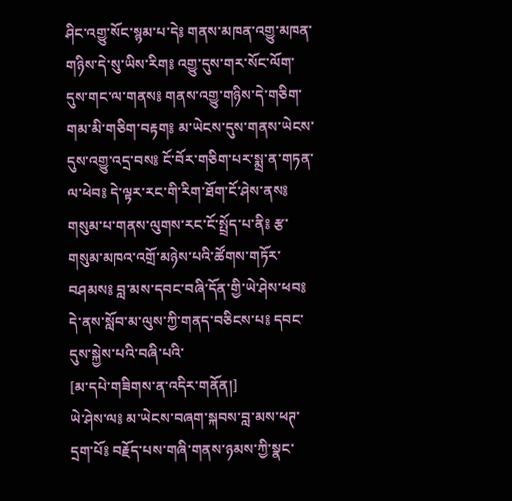ཤིང་འགྱུ་སོང་སྙམ་པ་དེ༔ གནས་མཁན་འགྱུ་མཁན་གཉིས་དེ་སུ་ཡིས་རིག༔ འགྱུ་དུས་གར་སོང་ལོག་དུས་གང་ལ་གནས༔ གནས་འགྱུ་གཉིས་དེ་གཅིག་གམ་མི་གཅིག་བརྟག༔ མ་ཡེངས་དུས་གནས་ཡེངས་དུས་འགྱུ་འདྲ་བས༔ ངོ་བོར་གཅིག་པར་སྨྲ་ན་གཏན་ལ་ཕེབ༔ དེ་ལྟར་རང་གི་རིག་ཐོག་ངོ་ཤེས་ནས༔ གསུམ་པ་གནས་ལུགས་རང་ངོ་སྤྲོད་པ་ནི༔ རྩ་གསུམ་མཁའ་འགྲོ་མཉེས་པའི་ཚོགས་གཏོར་བཤམས༔ བླ་མས་དབང་བཞི་དོན་གྱི་ཡེ་ཤེས་ཕབ༔ དེ་ནས་སློབ་མ་ལུས་ཀྱི་གནད་བཅིངས་པ༔ དབང་དུས་སྐྱེས་པའི་བཞི་པའི་
[མ་དཔེ་གཟིགས་ན་འདིར་གནོན།]
ཡེ་ཤེས་ལ༔ མ་ཡེངས་བཞག་སྐབས་བླ་མས་ཕཊ་དྲག་པོ༔ བརྗོད་པས་གཞི་གནས་ཉམས་ཀྱི་སྣང་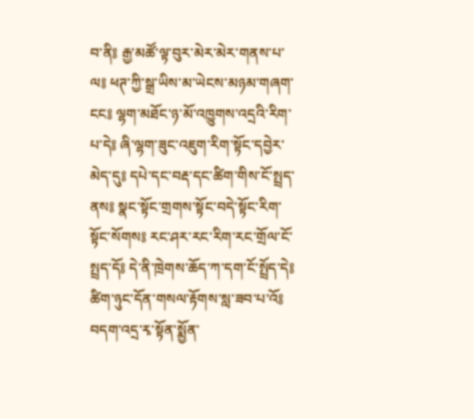བ་ནི༔ རྒྱ་མཚོ་ལྟ་བུར་མེར་མེར་གནས་པ་ལ༔ ཕཊ་ཀྱི་སྒྲ་ཡིས་མ་ཡེངས་མཉམ་གཞག་ངང༔ ལྷག་མཐོང་ཉ་མོ་འཁྱུགས་འདྲའི་རིག་པ་དེ༔ ཞི་ལྷག་ཟུང་འཇུག་རིག་སྟོང་དབྱེར་མེད་དུ༔ དཔེ་དང་བརྡ་དང་ཚིག་གིས་ངོ་སྤྲད་ནས༔ སྣང་སྟོང་གྲགས་སྟོང་བདེ་སྟོང་རིག་སྟོང་སོགས༔ རང་ཤར་རང་རིག་རང་གྲོལ་ངོ་སྤྲད་དོ༔ དེ་ནི་ཁྲེགས་ཆོད་ཀ་དག་ངོ་སྤྲོད་དེ༔ ཚིག་ཉུང་དོན་གསལ་རྟོགས་སླ་ཟབ་པ་འོ༔ བདག་འདྲ་རྭ་སྟོན་སྨྱོན་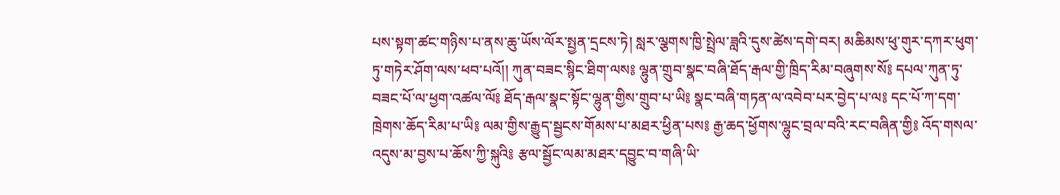པས་སྟག་ཚང་གཉིས་པ་ནས་ཆུ་ཡོས་ལོར་སྤྱན་དྲངས་ཏེ། སླར་ལྕགས་ཁྱི་སྤྲེལ་ཟླའི་དུས་ཚེས་དགེ་བར། མཆིམས་ཕུ་གུར་དཀར་ཕུག་ཏུ་གཏེར་ཤོག་ལས་ཕབ་པའོ།། ཀུན་བཟང་སྙིང་ཐིག་ལས༔ ལྷུན་གྲུབ་སྣང་བཞི་ཐོད་རྒལ་གྱི་ཁྲིད་རིམ་བཞུགས་སོ༔ དཔལ་ཀུན་ཏུ་བཟང་པོ་ལ་ཕྱག་འཚལ་ལོ༔ ཐོད་རྒལ་སྣང་སྟོང་ལྷུན་གྱིས་གྲུབ་པ་ཡི༔ སྣང་བཞི་གཏན་ལ་འབེབ་པར་བྱེད་པ་ལ༔ དང་པོ་ཀ་དག་ཁྲེགས་ཆོད་རིམ་པ་ཡི༔ ལམ་གྱིས་རྒྱུད་སྦྱངས་གོམས་པ་མཐར་ཕྱིན་པས༔ རྒྱ་ཆད་ཕྱོགས་ལྷུང་བྲལ་བའི་རང་བཞིན་གྱི༔ འོད་གསལ་འདུས་མ་བྱས་པ་ཆོས་ཀྱི་སྐུའི༔ རྩལ་སྦྱོང་ལམ་མཐར་དབྱུང་བ་གཞི་ཡི་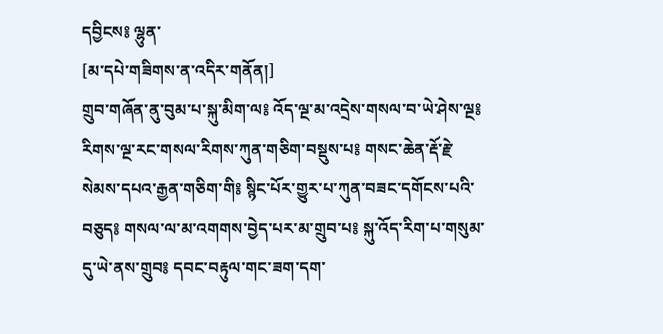དབྱིངས༔ ལྷུན་
[མ་དཔེ་གཟིགས་ན་འདིར་གནོན།]
གྲུབ་གཞོན་ནུ་བུམ་པ་སྐུ་མིག་ལ༔ འོད་ལྔ་མ་འདྲེས་གསལ་བ་ཡེ་ཤེས་ལྔ༔ རིགས་ལྔ་རང་གསལ་རིགས་ཀུན་གཅིག་བསྡུས་པ༔ གསང་ཆེན་རྡོ་རྗེ་སེམས་དཔའ་རྒྱན་གཅིག་གི༔ སྙིང་པོར་གྱུར་པ་ཀུན་བཟང་དགོངས་པའི་བཅུད༔ གསལ་ལ་མ་འགགས་བྱེད་པར་མ་གྲུབ་པ༔ སྐུ་འོད་རིག་པ་གསུམ་དུ་ཡེ་ནས་གྲུབ༔ དབང་བརྟུལ་གང་ཟག་དག་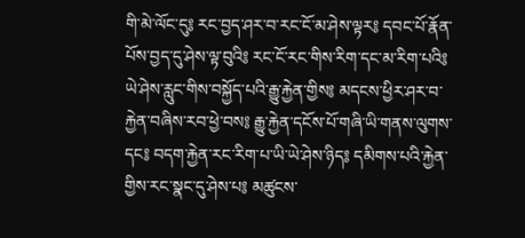གི་མེ་ལོང་དུ༔ རང་བྱད་ཤར་བ་རང་ངོ་མ་ཤེས་ལྟར༔ དབང་པོ་རྣོན་པོས་བྱད་དུ་ཤེས་ལྟ་བུའི༔ རང་ངོ་རང་གིས་རིག་དང་མ་རིག་པའི༔ ཡེ་ཤེས་རླུང་གིས་བསྐྱོད་པའི་རྒྱུ་རྐྱེན་གྱིས༔ མདངས་ཕྱིར་ཤར་བ་རྐྱེན་བཞིས་རབ་ཕྱེ་བས༔ རྒྱུ་རྐྱེན་དངོས་པོ་གཞི་ཡི་གནས་ལུགས་དང༔ བདག་རྐྱེན་རང་རིག་པ་ཡི་ཡེ་ཤེས་ཉིད༔ དམིགས་པའི་རྐྱེན་གྱིས་རང་སྣང་དུ་ཤེས་པ༔ མཚུངས་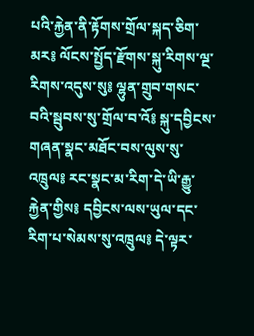པའི་རྐྱེན་ནི་རྟོགས་གྲོལ་སྐད་ཅིག་མར༔ ལོངས་སྤྱོད་རྫོགས་སྐུ་རིགས་ལྔ་རིགས་འདུས་སུ༔ ལྷུན་གྲུབ་གསང་བའི་སྦུབས་སུ་གྲོལ་བ་འོ༔ སྐུ་དབྱིངས་གཞན་སྣང་མཐོང་བས་ལུས་སུ་འཁྲུལ༔ རང་སྣང་མ་རིག་དེ་ཡི་རྒྱུ་རྐྱེན་གྱིས༔ དབྱིངས་ལས་ཡུལ་དང་རིག་པ་སེམས་སུ་འཁྲུལ༔ དེ་ལྟར་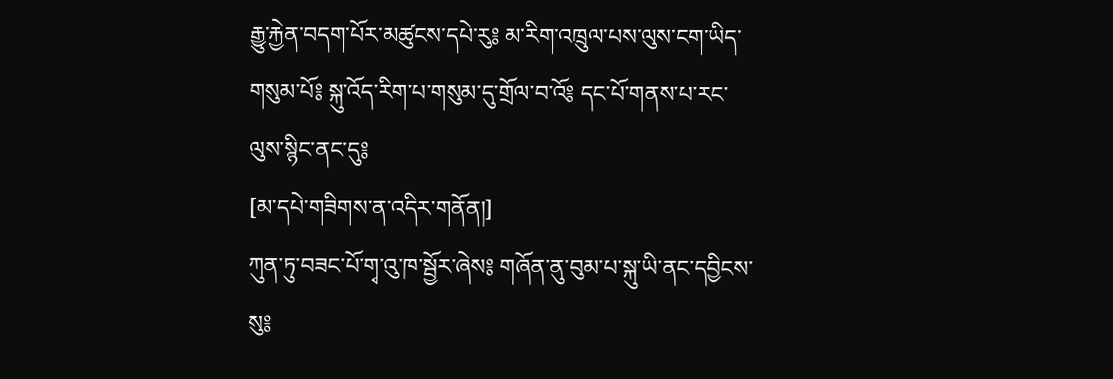རྒྱུ་རྐྱེན་བདག་པོར་མཚུངས་དཔེ་རུ༔ མ་རིག་འཁྲུལ་པས་ལུས་ངག་ཡིད་གསུམ་པོ༔ སྐུ་འོད་རིག་པ་གསུམ་དུ་གྲོལ་བ་འོ༔ དང་པོ་གནས་པ་རང་ལུས་སྙིང་ནང་དུ༔
[མ་དཔེ་གཟིགས་ན་འདིར་གནོན།]
ཀུན་ཏུ་བཟང་པོ་གྭ་འུ་ཁ་སྦྱོར་ཞེས༔ གཞོན་ནུ་བུམ་པ་སྐུ་ཡི་ནང་དབྱིངས་སུ༔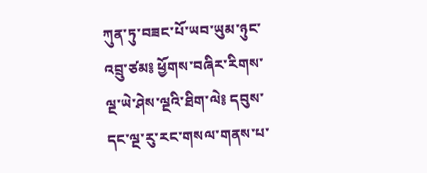ཀུན་ཏུ་བཟང་པོ་ཡབ་ཡུམ་ཉུང་འབྲུ་ཙམ༔ ཕྱོགས་བཞིར་རིགས་ལྔ་ཡེ་ཤེས་ལྔའི་ཐིག་ལེ༔ དབུས་དང་ལྔ་རུ་རང་གསལ་གནས་པ་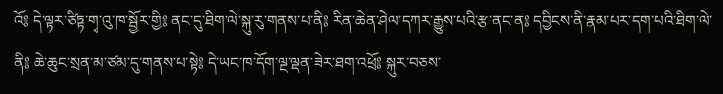འོ༔ དེ་ལྟར་ཙིཏྟ་གྭ་འུ་ཁ་སྦྱོར་གྱི༔ ནང་དུ་ཐིག་ལེ་སྐུ་རུ་གནས་པ་ནི༔ རིན་ཆེན་ཤེལ་དཀར་རྒྱུས་པའི་རྩ་ནང་ན༔ དབྱིངས་ནི་རྣམ་པར་དག་པའི་ཐིག་ལེ་ནི༔ ཆེ་ཆུང་སྲན་མ་ཙམ་དུ་གནས་པ་སྟེ༔ དེ་ཡང་ཁ་དོག་ལྔ་ལྡན་ཟེར་ཐག་འཕྲོ༔ སྐུར་བཅས་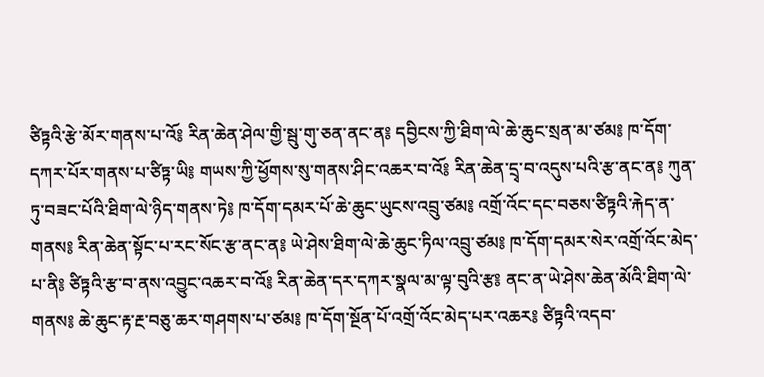ཙིཏྟའི་རྩེ་མོར་གནས་པ་འོ༔ རིན་ཆེན་ཤེལ་གྱི་སྦུ་གུ་ཅན་ནང་ན༔ དབྱིངས་ཀྱི་ཐིག་ལེ་ཆེ་ཆུང་སྲན་མ་ཙམ༔ ཁ་དོག་དཀར་པོར་གནས་པ་ཙིཏྟ་ཡི༔ གཡས་ཀྱི་ཕྱོགས་སུ་གནས་ཤིང་འཆར་བ་འོ༔ རིན་ཆེན་དྲྭ་བ་འདུས་པའི་རྩ་ནང་ན༔ ཀུན་ཏུ་བཟང་པོའི་ཐིག་ལེ་ཉིད་གནས་ཏེ༔ ཁ་དོག་དམར་པོ་ཆེ་ཆུང་ཡུངས་འབྲུ་ཙམ༔ འགྲོ་འོང་དང་བཅས་ཙིཏྟའི་རྐེད་ན་གནས༔ རིན་ཆེན་སྟོང་པ་རང་སོང་རྩ་ནང་ན༔ ཡེ་ཤེས་ཐིག་ལེ་ཆེ་ཆུང་ཏིལ་འབྲུ་ཙམ༔ ཁ་དོག་དམར་སེར་འགྲོ་འོང་མེད་པ་ནི༔ ཙིཏྟའི་རྩ་བ་ནས་འབྱུང་འཆར་བ་འོ༔ རིན་ཆེན་དར་དཀར་སྣལ་མ་ལྟ་བུའི་རྩ༔ ནང་ན་ཡེ་ཤེས་ཆེན་མོའི་ཐིག་ལེ་གནས༔ ཆེ་ཆུང་རྟ་རྔ་བཅུ་ཆར་གཤགས་པ་ཙམ༔ ཁ་དོག་སྔོན་པོ་འགྲོ་འོང་མེད་པར་འཆར༔ ཙིཏྟའི་འདབ་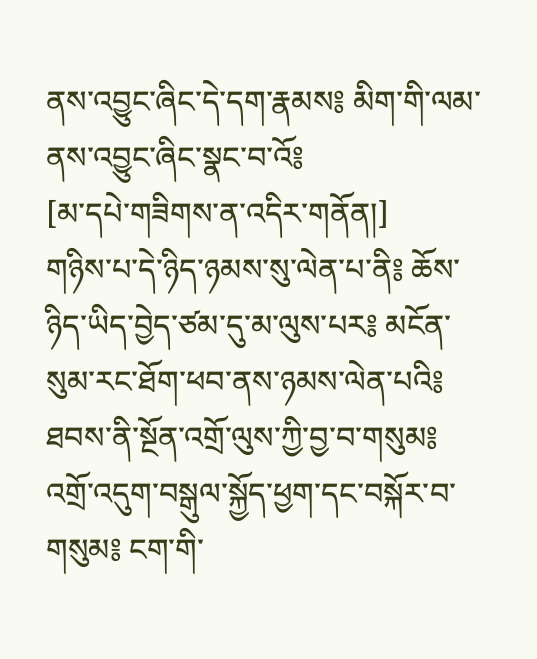ནས་འབྱུང་ཞིང་དེ་དག་རྣམས༔ མིག་གི་ལམ་ནས་འབྱུང་ཞིང་སྣང་བ་འོ༔
[མ་དཔེ་གཟིགས་ན་འདིར་གནོན།]
གཉིས་པ་དེ་ཉིད་ཉམས་སུ་ལེན་པ་ནི༔ ཆོས་ཉིད་ཡིད་བྱེད་ཙམ་དུ་མ་ལུས་པར༔ མངོན་སུམ་རང་ཐོག་ཕབ་ནས་ཉམས་ལེན་པའི༔ ཐབས་ནི་སྔོན་འགྲོ་ལུས་ཀྱི་བྱ་བ་གསུམ༔ འགྲོ་འདུག་བསྒུལ་སྐྱོད་ཕྱག་དང་བསྐོར་བ་གསུམ༔ ངག་གི་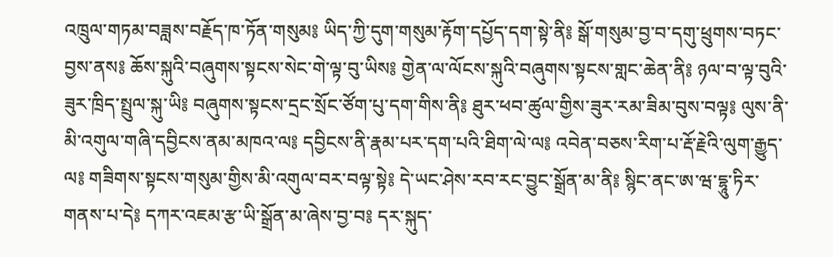འཁྲུལ་གཏམ་བཟླས་བརྗོད་ཁ་ཏོན་གསུམ༔ ཡིད་ཀྱི་དུག་གསུམ་རྟོག་དཔྱོད་དག་སྟེ་ནི༔ སྒོ་གསུམ་བྱ་བ་དགུ་ཕྲུགས་བཏང་བྱས་ནས༔ ཆོས་སྐུའི་བཞུགས་སྟངས་སེང་གེ་ལྟ་བུ་ཡིས༔ གྱེན་ལ་ལོངས་སྐུའི་བཞུགས་སྟངས་གླང་ཆེན་ནི༔ ཉལ་བ་ལྟ་བུའི་ཟུར་ཁྲིད་སྤྲུལ་སྐུ་ཡི༔ བཞུགས་སྟངས་དྲང་སྲོང་ཙོག་པུ་དག་གིས་ནི༔ ཐུར་ཕབ་ཚུལ་གྱིས་ཟུར་རམ་ཟིམ་བུས་བལྟ༔ ལུས་ནི་མི་འགུལ་གཞི་དབྱིངས་ནམ་མཁའ་ལ༔ དབྱིངས་ནི་རྣམ་པར་དག་པའི་ཐིག་ལེ་ལ༔ འབེན་བཅས་རིག་པ་རྡོ་རྗེའི་ལུག་རྒྱུད་ལ༔ གཟིགས་སྟངས་གསུམ་གྱིས་མི་འགུལ་བར་བལྟ་སྟེ༔ དེ་ཡང་ཤེས་རབ་རང་བྱུང་སྒྲོན་མ་ནི༔ སྙིང་ནང་ཨ་ཝ་དྷཱུ་ཏིར་གནས་པ་དེ༔ དཀར་འཇམ་རྩ་ཡི་སྒྲོན་མ་ཞེས་བྱ་བ༔ དར་སྐུད་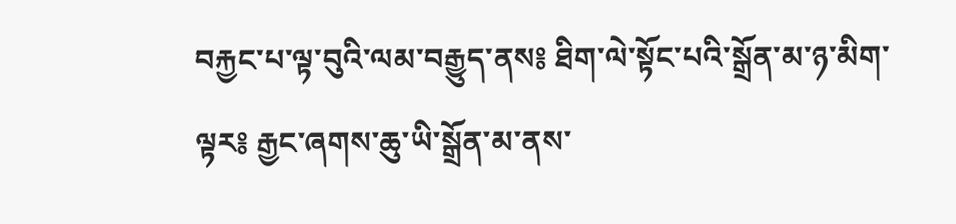བརྐྱང་པ་ལྟ་བུའི་ལམ་བརྒྱུད་ནས༔ ཐིག་ལེ་སྟོང་པའི་སྒྲོན་མ་ཉ་མིག་ལྟར༔ རྒྱང་ཞགས་ཆུ་ཡི་སྒྲོན་མ་ནས་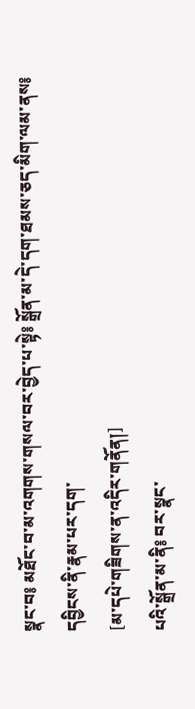སྣང་བ༔ མཐོང་བ་མ་འགགས་གསལ་བར་བྱེད་པ་སྟེ༔ སྒྲོན་མ་དེ་དག་ཐམས་ཅད་མིག་ལམ་ནས༔ དབྱིངས་ནི་རྣམ་པར་དག་
[མ་དཔེ་གཟིགས་ན་འདིར་གནོན།]
པའི་སྒྲོན་མ་ནི༔ བར་སྣང་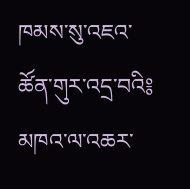ཁམས་སུ་འཇའ་ཚོན་གུར་འདྲ་བའི༔ མཁའ་ལ་འཆར་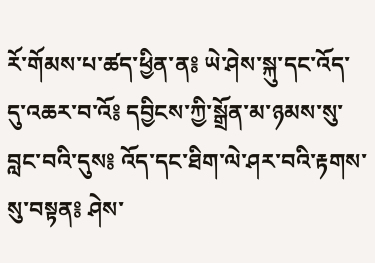རོ་གོམས་པ་ཚད་ཕྱིན་ན༔ ཡེ་ཤེས་སྐུ་དང་འོད་དུ་འཆར་བ་འོ༔ དབྱིངས་ཀྱི་སྒྲོན་མ་ཉམས་སུ་བླང་བའི་དུས༔ འོད་དང་ཐིག་ལེ་ཤར་བའི་རྟགས་སུ་བསྟན༔ ཤེས་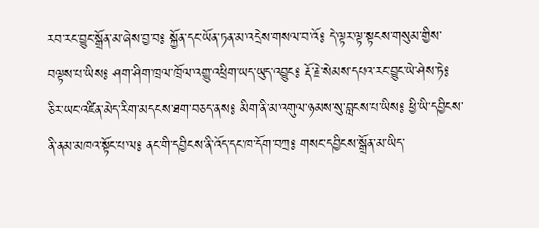རབ་རང་བྱུང་སྒྲོན་མ་ཞེས་བྱ་བ༔ སྐྱོན་དང་ཡོན་ཏན་མ་འདྲེས་གསལ་བ་འོ༔ དེ་ལྟར་ལྟ་སྟངས་གསུམ་གྱིས་བལྟས་པ་ཡིས༔ ཤག་ཤིག་ཁྲལ་ཁྲོལ་འགྱུ་འཕྲིག་ཡད་ཡུད་འབྱུང༔ རྡོ་རྗེ་སེམས་དཔའ་རང་བྱུང་ཡེ་ཤེས་ཏེ༔ ཅིར་ཡང་འཛིན་མེད་རིག་མདངས་ཐག་བཅད་ནས༔ མིག་ནི་མ་འགུལ་ཉམས་སུ་བླངས་པ་ཡིས༔ ཕྱི་ཡི་དབྱིངས་ནི་ནམ་མཁའ་སྟོང་པ་ལ༔ ནང་གི་དབྱིངས་ནི་འོད་དང་ཁ་དོག་བཀྲ༔ གསང་དབྱིངས་སྒྲོན་མ་ཡིད་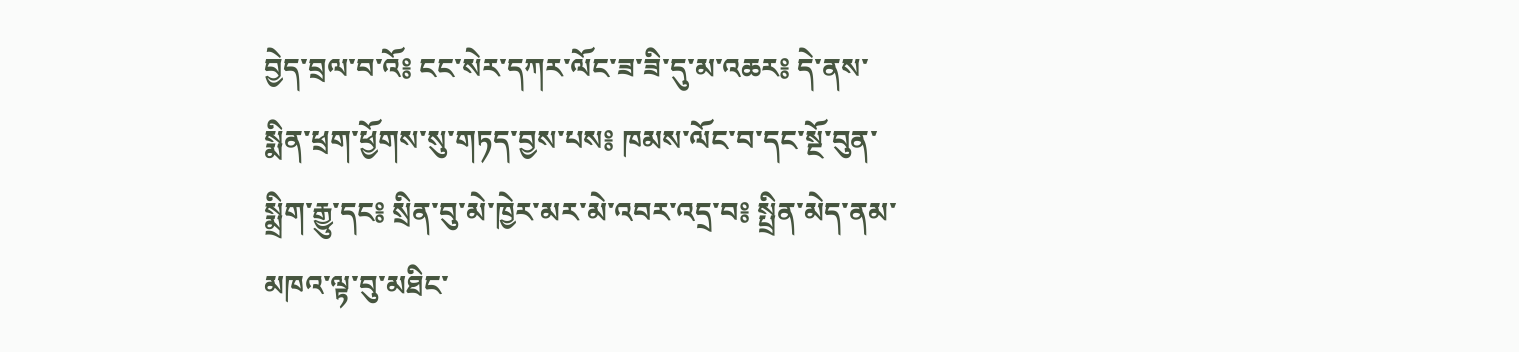བྱེད་བྲལ་བ་འོ༔ ངང་སེར་དཀར་ལོང་ཟ་ཟི་དུ་མ་འཆར༔ དེ་ནས་སྨིན་ཕྲག་ཕྱོགས་སུ་གཏད་བྱས་པས༔ ཁམས་ལོང་བ་དང་སྔོ་བུན་སྨྲིག་རྒྱུ་དང༔ སྲིན་བུ་མེ་ཁྱེར་མར་མེ་འབར་འདྲ་བ༔ སྤྲིན་མེད་ནམ་མཁའ་ལྟ་བུ་མཐིང་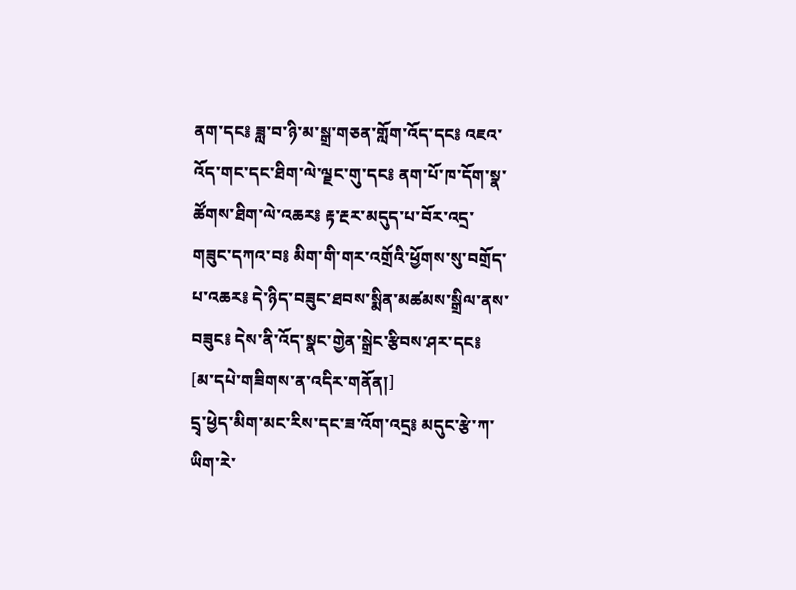ནག་དང༔ ཟླ་བ་ཉི་མ་སྒྲ་གཅན་གློག་འོད་དང༔ འཇའ་འོད་གང་དང་ཐིག་ལེ་ལྗང་གུ་དང༔ ནག་པོ་ཁ་དོག་སྣ་ཚོགས་ཐིག་ལེ་འཆར༔ རྟ་རྔར་མདུད་པ་བོར་འདྲ་གཟུང་དཀའ་བ༔ མིག་གི་གར་འགྲོའི་ཕྱོགས་སུ་བགྲོད་པ་འཆར༔ དེ་ཉིད་བཟུང་ཐབས་སྨིན་མཚམས་སྒྲིལ་ནས་བཟུང༔ དེས་ནི་འོད་སྣང་གྱེན་སྒྲེང་རྩིབས་ཤར་དང༔
[མ་དཔེ་གཟིགས་ན་འདིར་གནོན།]
དྲྭ་ཕྱེད་མིག་མང་རིས་དང་ཟ་འོག་འདྲ༔ མདུང་རྩེ་ཀ་ཡིག་རེ་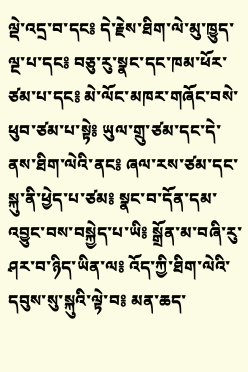ལྡེ་འདྲ་བ་དང༔ དེ་རྗེས་ཐིག་ལེ་མུ་ཁྱུད་ལྔ་པ་དང༔ བཅུ་རུ་སྣང་དང་ཁམ་ཕོར་ཙམ་པ་དང༔ མེ་ལོང་མཁར་གཞོང་བསེ་ཕུབ་ཙམ་པ་སྟེ༔ ཡུལ་གྲུ་ཙམ་དང་དེ་ནས་ཐིག་ལེའི་ནང༔ ཞལ་རས་ཙམ་དང་སྐུ་ནི་ཕྱེད་པ་ཙམ༔ སྣང་བ་དོན་དམ་འབྱུང་བས་བསྐྱེད་པ་ཡི༔ སྒྲོན་མ་བཞི་རུ་ཤར་བ་ཉིད་ཡིན་ལ༔ འོད་ཀྱི་ཐིག་ལེའི་དབུས་སུ་སྐུའི་ལྟེ་བ༔ མན་ཆད་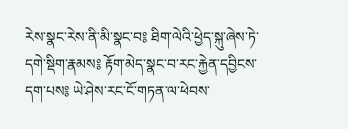རེས་སྣང་རེས་ནི་མི་སྣང་བ༔ ཐིག་ལེའི་ཕྱེད་སྐུ་ཞེས་ཏེ་དགེ་སྡིག་རྣམས༔ རྟོག་མེད་སྣང་བ་རང་རྐྱེན་དབྱིངས་དག་པས༔ ཡེ་ཤེས་རང་ངོ་གཏན་ལ་ཕེབས་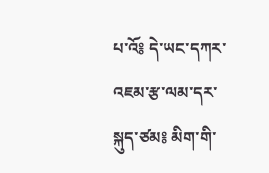པ་འོ༔ དེ་ཡང་དཀར་འཇམ་རྩ་ལམ་དར་སྐུད་ཙམ༔ མིག་གི་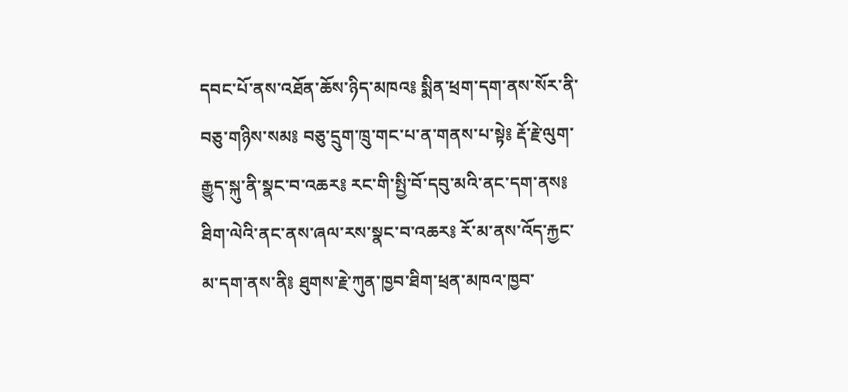དབང་པོ་ནས་འཐོན་ཆོས་ཉིད་མཁའ༔ སྨིན་ཕྲག་དག་ནས་སོར་ནི་བཅུ་གཉིས་སམ༔ བཅུ་དྲུག་ཁྲུ་གང་པ་ན་གནས་པ་སྟེ༔ རྡོ་རྗེ་ལུག་རྒྱུད་སྐུ་ནི་སྣང་བ་འཆར༔ རང་གི་སྤྱི་བོ་དབུ་མའི་ནང་དག་ནས༔ ཐིག་ལེའི་ནང་ནས་ཞལ་རས་སྣང་བ་འཆར༔ རོ་མ་ནས་འོད་རྐྱང་མ་དག་ནས་ནི༔ ཐུགས་རྗེ་ཀུན་ཁྱབ་ཐིག་ཕྲན་མཁའ་ཁྱབ་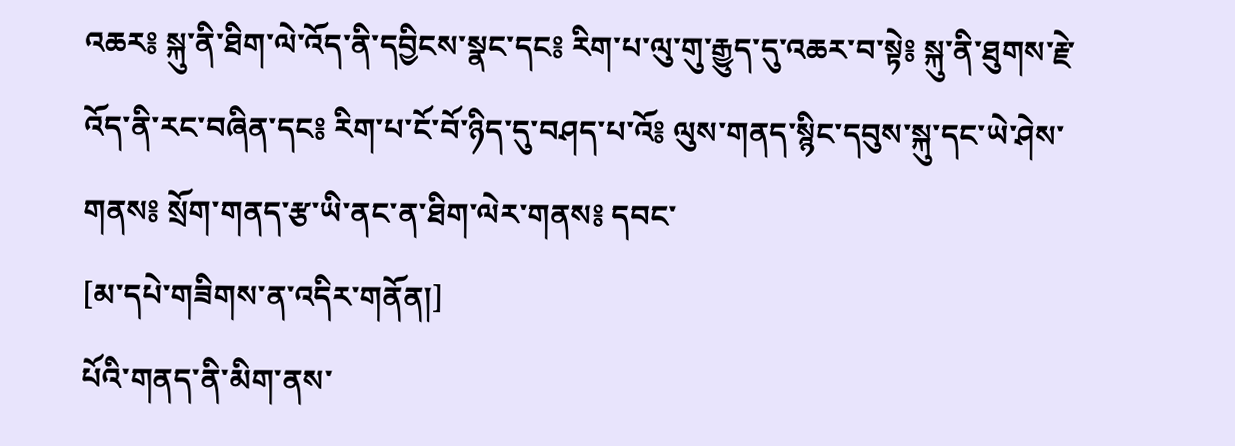འཆར༔ སྐུ་ནི་ཐིག་ལེ་འོད་ནི་དབྱིངས་སྣང་དང༔ རིག་པ་ལུ་གུ་རྒྱུད་དུ་འཆར་བ་སྟེ༔ སྐུ་ནི་ཐུགས་རྗེ་འོད་ནི་རང་བཞིན་དང༔ རིག་པ་ངོ་བོ་ཉིད་དུ་བཤད་པ་འོ༔ ལུས་གནད་སྙིང་དབུས་སྐུ་དང་ཡེ་ཤེས་གནས༔ སྲོག་གནད་རྩ་ཡི་ནང་ན་ཐིག་ལེར་གནས༔ དབང་
[མ་དཔེ་གཟིགས་ན་འདིར་གནོན།]
པོའི་གནད་ནི་མིག་ནས་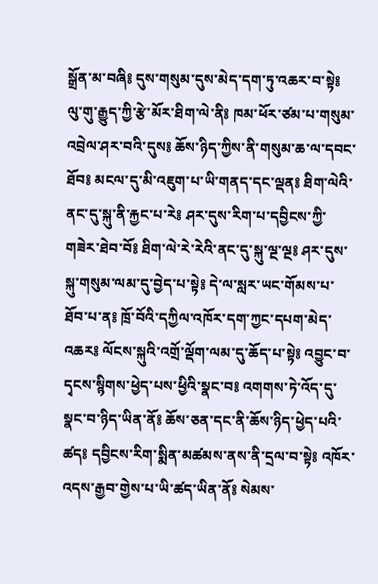སྒྲོན་མ་བཞི༔ དུས་གསུམ་དུས་མེད་དག་ཏུ་འཆར་བ་སྟེ༔ ལུ་གུ་རྒྱུད་ཀྱི་རྩེ་མོར་ཐིག་ལེ་ནི༔ ཁམ་ཕོར་ཙམ་པ་གསུམ་འབྲེལ་ཤར་བའི་དུས༔ ཆོས་ཉིད་ཀྱིས་ནི་གསུམ་ཆ་ལ་དབང་ཐོབ༔ མངལ་དུ་མི་འཇུག་པ་ཡི་གནད་དང་ལྡན༔ ཐིག་ལེའི་ནང་དུ་སྐུ་ནི་རྐྱང་པ་རེ༔ ཤར་དུས་རིག་པ་དབྱིངས་ཀྱི་གཟེར་ཐེབ་བོ༔ ཐིག་ལེ་རེ་རེའི་ནང་དུ་སྐུ་ལྔ་ལྔ༔ ཤར་དུས་སྐུ་གསུམ་ལམ་དུ་བྱེད་པ་སྟེ༔ དེ་ལ་སླར་ཡང་གོམས་པ་ཐོབ་པ་ན༔ ཁྲོ་བོའི་དཀྱིལ་འཁོར་དག་ཀྱང་དཔག་མེད་འཆར༔ ལོངས་སྐུའི་འགྲོ་ལྡོག་ལམ་དུ་ཆོད་པ་སྟེ༔ འབྱུང་བ་དྭངས་སྙིགས་ཕྱེད་པས་ཕྱིའི་སྣང་བ༔ འགགས་ཏེ་འོད་དུ་སྣང་བ་ཉིད་ཡིན་ནོ༔ ཆོས་ཅན་དང་ནི་ཆོས་ཉིད་ཕྱེད་པའི་ཚད༔ དབྱིངས་རིག་སྨིན་མཚམས་ནས་ནི་དྲལ་བ་སྟེ༔ འཁོར་འདས་རྒྱབ་གྱེས་པ་ཡི་ཚད་ཡིན་ནོ༔ སེམས་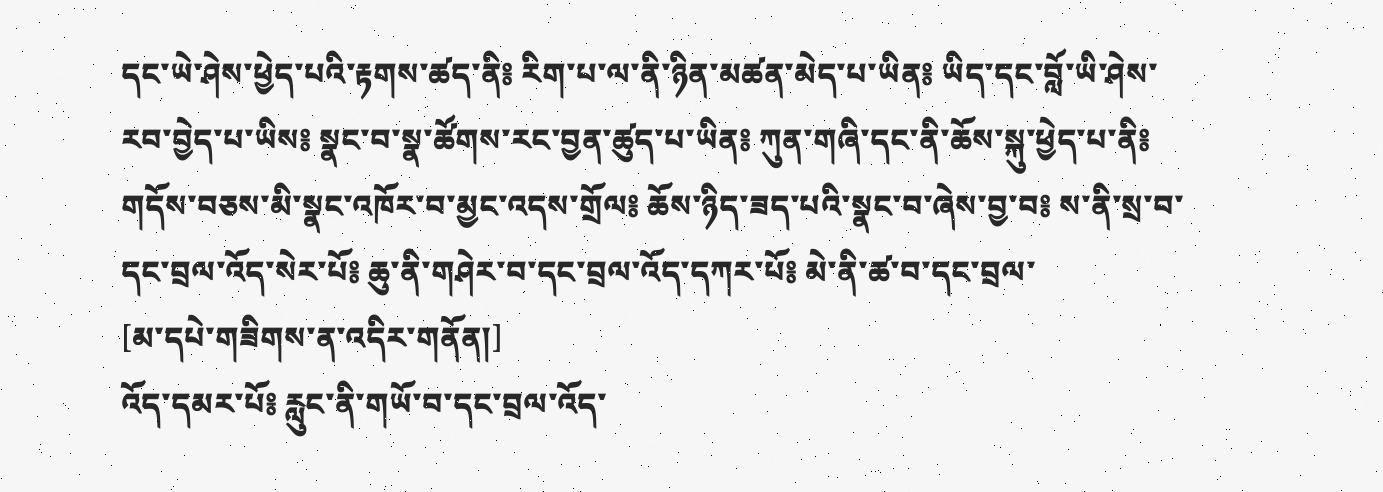དང་ཡེ་ཤེས་ཕྱེད་པའི་རྟགས་ཚད་ནི༔ རིག་པ་ལ་ནི་ཉིན་མཚན་མེད་པ་ཡིན༔ ཡིད་དང་བློ་ཡི་ཤེས་རབ་བྱེད་པ་ཡིས༔ སྣང་བ་སྣ་ཚོགས་རང་བྱན་ཚུད་པ་ཡིན༔ ཀུན་གཞི་དང་ནི་ཆོས་སྐུ་ཕྱེད་པ་ནི༔ གདོས་བཅས་མི་སྣང་འཁོར་བ་མྱང་འདས་གྲོལ༔ ཆོས་ཉིད་ཟད་པའི་སྣང་བ་ཞེས་བྱ་བ༔ ས་ནི་སྲ་བ་དང་བྲལ་འོད་སེར་པོ༔ ཆུ་ནི་གཤེར་བ་དང་བྲལ་འོད་དཀར་པོ༔ མེ་ནི་ཚ་བ་དང་བྲལ་
[མ་དཔེ་གཟིགས་ན་འདིར་གནོན།]
འོད་དམར་པོ༔ རླུང་ནི་གཡོ་བ་དང་བྲལ་འོད་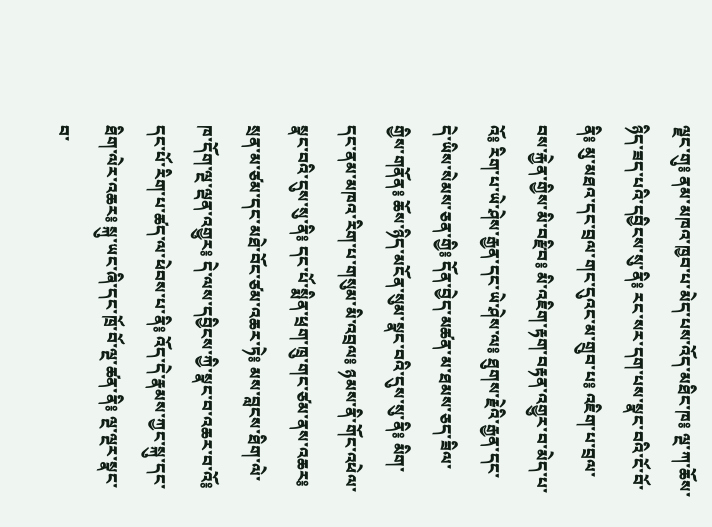ལྗང་གུ༔ ནམ་མཁའ་ཁྱབ་པ་མེད་པས་འོད་མཐིང་ཁ༔ ལྔ་ཀ་ཆོས་ཉིད་ཟད་པའི་དབྱིངས་སུ་ནི༔ རང་སར་དག་པས་སྣང་བའི་ངོ་བོ་ནི༔ མུ་མཐའ་དང་བྲལ་གང་དུའང་མ་གྲུབ་པ༔ འཇིག་པ་བྲལ་བས་རྐྱེན་གྱིས་མི་བརྫིབ༔ མི་འཇིག་རྟག་བརྟན་འགྱུར་བ་མེད་པ་འོ༔ རིག་པ་ཡེ་ཤེས་རྒྱན་དང་ཡེ་ཤེས་ལ༔ ཐུགས་རྗེའི་རྒྱན་དང་དེ་ཡིས་སེམས་ཅན་གྱི༔ དོན་བྱེད་མཚན་མ་ཐམས་ཅད་ཟིལ་གྱིས་གནོན༔ ཆོས་ཉིད་མངོན་སུམ་སྣང་བའི་དུས་སུ་ནི༔ མིག་དང་ནམ་མཁའ་རིག་པ་གསུམ་མི་འབྲལ༔ ཉམས་ནི་གོང་འཕེལ་སྣང་བའི་དུས་སུ་ནི༔ དང་པོ་སྨིན་ཕྲག་ཁྲུ་གང་ཙམ་ནས་འཆར༔ སྲན་མ་ཙམ་དང་མཐེ་བོང་ཙམ་འཆར་ཏེ༔ མས་བླངས་ཐིག་ལེ་ཁ་དོག་ལྔ་ལྡན་འགྱུར༔ དེ་ལས་དབྱིངས་ཀྱི་སྣང་བ་འཆར་བ་འོ༔ དང་པོ་རིག་པ་ཚད་ལ་ཕེབས་པ་ནི༔ འོད་དེ་རྣམས་ཀྱང་སྐུ་དང་ཐིག་ལེར་འཆར༔ སྐུ་ཡང་ཞི་དང་ཁྲོ་བོ་ལྔ་ཚན་ནི༔ ལྔ་ལྔར་སྣང་བ་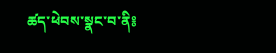ཚད་ཕེབས་སྣང་བ་ནི༔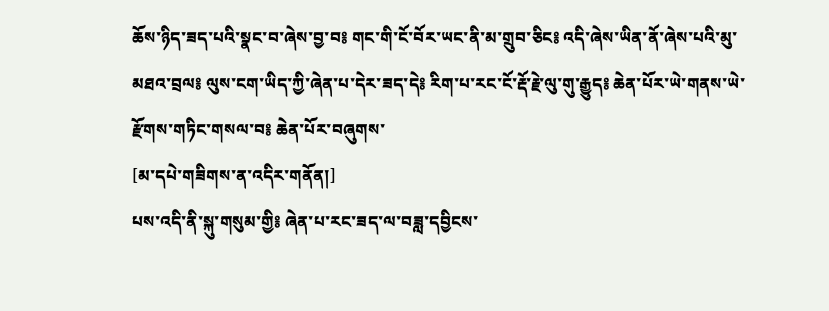ཆོས་ཉིད་ཟད་པའི་སྣང་བ་ཞེས་བྱ་བ༔ གང་གི་ངོ་བོར་ཡང་ནི་མ་གྲུབ་ཅིང༔ འདི་ཞེས་ཡིན་ནོ་ཞེས་པའི་མུ་མཐའ་བྲལ༔ ལུས་ངག་ཡིད་ཀྱི་ཞེན་པ་དེར་ཟད་དེ༔ རིག་པ་རང་ངོ་རྡོ་རྗེ་ལུ་གུ་རྒྱུད༔ ཆེན་པོར་ཡེ་གནས་ཡེ་རྫོགས་གཏིང་གསལ་བ༔ ཆེན་པོར་བཞུགས་
[མ་དཔེ་གཟིགས་ན་འདིར་གནོན།]
པས་འདི་ནི་སྐུ་གསུམ་གྱི༔ ཞེན་པ་རང་ཟད་ལ་བཟླ་དབྱིངས་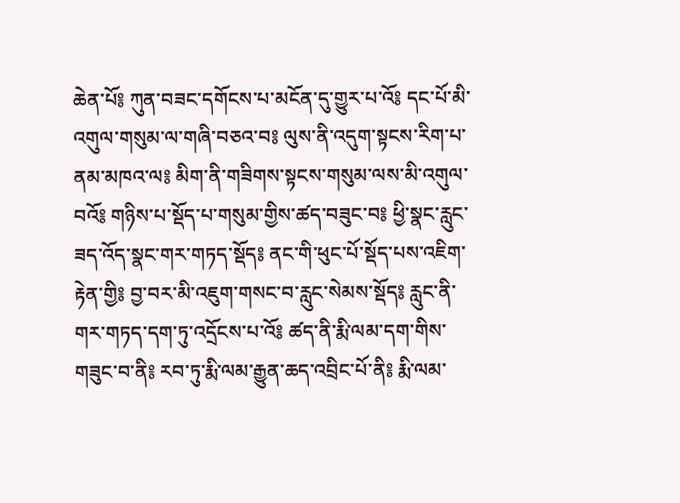ཆེན་པོ༔ ཀུན་བཟང་དགོངས་པ་མངོན་དུ་གྱུར་པ་འོ༔ དང་པོ་མི་འགུལ་གསུམ་ལ་གཞི་བཅའ་བ༔ ལུས་ནི་འདུག་སྟངས་རིག་པ་ནམ་མཁའ་ལ༔ མིག་ནི་གཟིགས་སྟངས་གསུམ་ལས་མི་འགུལ་བའོ༔ གཉིས་པ་སྡོད་པ་གསུམ་གྱིས་ཚད་བཟུང་བ༔ ཕྱི་སྣང་རླུང་ཟད་འོད་སྣང་གར་གཏད་སྡོད༔ ནང་གི་ཕུང་པོ་སྡོད་པས་འཇིག་རྟེན་གྱི༔ བྱ་བར་མི་འཇུག་གསང་བ་རླུང་སེམས་སྡོད༔ རླུང་ནི་གར་གཏད་དག་ཏུ་འདྲོངས་པ་འོ༔ ཚད་ནི་རྨི་ལམ་དག་གིས་གཟུང་བ་ནི༔ རབ་ཏུ་རྨི་ལམ་རྒྱུན་ཆད་འབྲིང་པོ་ནི༔ རྨི་ལམ་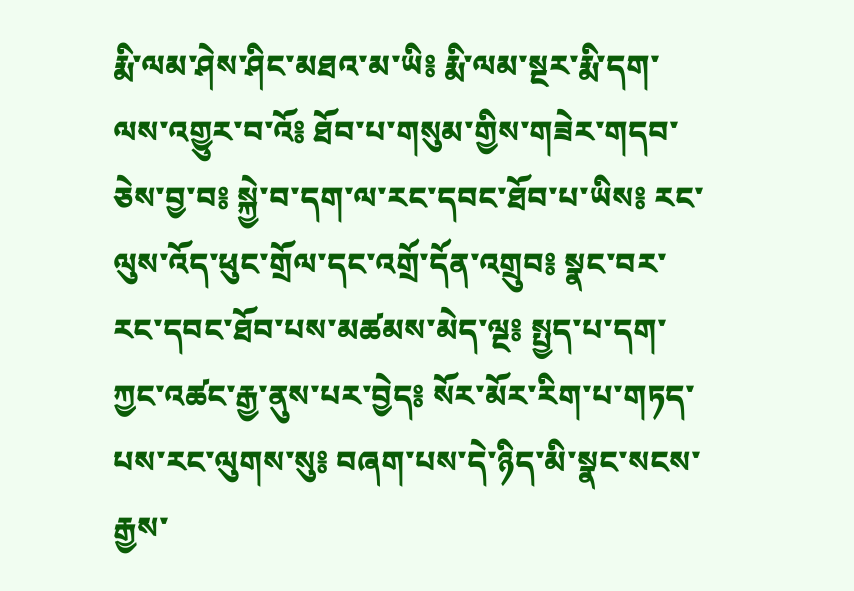རྨི་ལམ་ཤེས་ཤིང་མཐའ་མ་ཡི༔ རྨི་ལམ་སྔར་རྨི་དག་ལས་འགྱུར་བ་འོ༔ ཐོབ་པ་གསུམ་གྱིས་གཟེར་གདབ་ཅེས་བྱ་བ༔ སྐྱེ་བ་དག་ལ་རང་དབང་ཐོབ་པ་ཡིས༔ རང་ལུས་འོད་ཕུང་གྲོལ་དང་འགྲོ་དོན་འགྲུབ༔ སྣང་བར་རང་དབང་ཐོབ་པས་མཚམས་མེད་ལྔ༔ སྤྱད་པ་དག་ཀྱང་འཚང་རྒྱ་ནུས་པར་བྱེད༔ སོར་མོར་རིག་པ་གཏད་པས་རང་ལུགས་སུ༔ བཞག་པས་དེ་ཉིད་མི་སྣང་སངས་རྒྱས་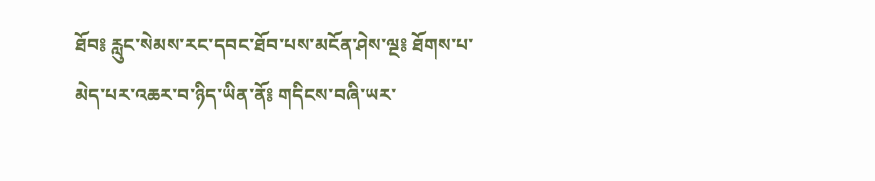ཐོབ༔ རླུང་སེམས་རང་དབང་ཐོབ་པས་མངོན་ཤེས་ལྔ༔ ཐོགས་པ་མེད་པར་འཆར་བ་ཉིད་ཡིན་ནོ༔ གདིངས་བཞི་ཡར་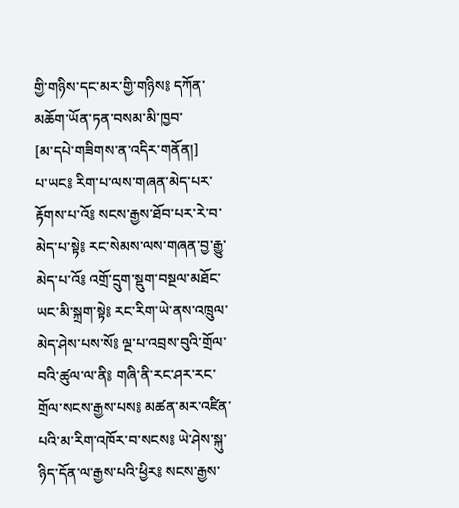གྱི་གཉིས་དང་མར་གྱི་གཉིས༔ དཀོན་མཆོག་ཡོན་ཏན་བསམ་མི་ཁྱབ་
[མ་དཔེ་གཟིགས་ན་འདིར་གནོན།]
པ་ཡང༔ རིག་པ་ལས་གཞན་མེད་པར་རྟོགས་པ་འོ༔ སངས་རྒྱས་ཐོབ་པར་རེ་བ་མེད་པ་སྟེ༔ རང་སེམས་ལས་གཞན་བྱ་རྒྱུ་མེད་པ་འོ༔ འགྲོ་དྲུག་སྡུག་བསྔལ་མཐོང་ཡང་མི་སྐྲག་སྟེ༔ རང་རིག་ཡེ་ནས་འཁྲུལ་མེད་ཤེས་པས་སོ༔ ལྔ་པ་འབྲས་བུའི་གྲོལ་བའི་ཚུལ་ལ་ནི༔ གཞི་ནི་རང་ཤར་རང་གྲོལ་སངས་རྒྱས་པས༔ མཚན་མར་འཛིན་པའི་མ་རིག་འཁོར་བ་སངས༔ ཡེ་ཤེས་སྐུ་ཉིད་དོན་ལ་རྒྱས་པའི་ཕྱིར༔ སངས་རྒྱས་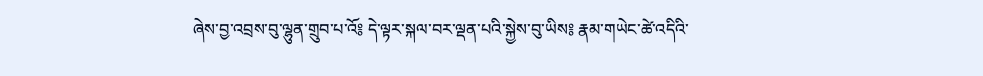ཞེས་བྱ་འབྲས་བུ་ལྷུན་གྲུབ་པ་འོ༔ དེ་ལྟར་སྐལ་བར་ལྡན་པའི་སྐྱེས་བུ་ཡིས༔ རྣམ་གཡེང་ཚེ་འདིའི་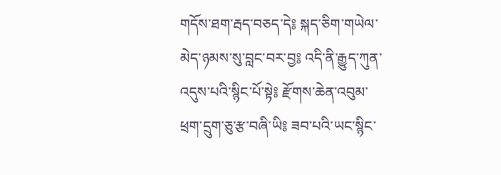གདོས་ཐག་རྦད་བཅད་དེ༔ སྐད་ཅིག་གཡེལ་མེད་ཉམས་སུ་བླང་བར་བྱ༔ འདི་ནི་རྒྱུད་ཀུན་འདུས་པའི་སྙིང་པོ་སྟེ༔ རྫོགས་ཆེན་འབུམ་ཕྲག་དྲུག་ཅུ་རྩ་བཞི་ཡི༔ ཟབ་པའི་ཡང་སྙིང་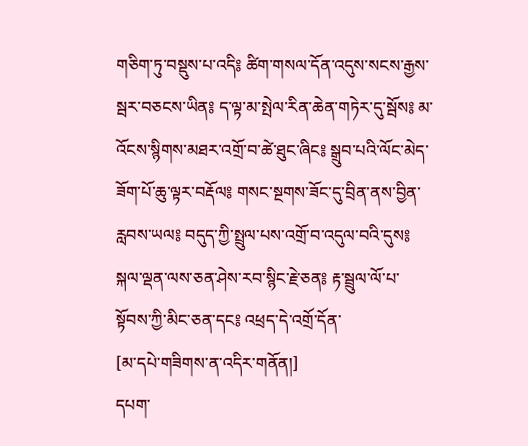གཅིག་ཏུ་བསྡུས་པ་འདི༔ ཚིག་གསལ་དོན་འདུས་སངས་རྒྱས་སྦར་བཅངས་ཡིན༔ ད་ལྟ་མ་སྤེལ་རིན་ཆེན་གཏེར་དུ་སྦོས༔ མ་འོངས་སྙིགས་མཐར་འགྲོ་བ་ཚེ་ཐུང་ཞིང༔ སྒྲུབ་པའི་ལོང་མེད་ཟོག་པོ་ཆུ་ལྟར་བརྡོལ༔ གསང་སྔགས་ཟོང་དུ་བྲིན་ནས་བྱིན་རླབས་ཡལ༔ བདུད་ཀྱི་སྤྲུལ་པས་འགྲོ་བ་འདུལ་བའི་དུས༔ སྐལ་ལྡན་ལས་ཅན་ཤེས་རབ་སྙིང་རྗེ་ཅན༔ རྟ་སྦྲུལ་ལོ་པ་སྟོབས་ཀྱི་མིང་ཅན་དང༔ འཕྲད་དེ་འགྲོ་དོན་
[མ་དཔེ་གཟིགས་ན་འདིར་གནོན།]
དཔག་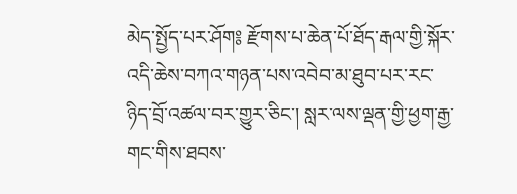མེད་སྤྱོད་པར་ཤོག༔ རྫོགས་པ་ཆེན་པོ་ཐོད་རྒལ་གྱི་སྐོར་འདི་ཆེས་བཀའ་གཉན་པས་འབེབ་མ་ཐུབ་པར་རང་ཉིད་བྲོ་འཚལ་བར་གྱུར་ཅིང་། སླར་ལས་ལྡན་གྱི་ཕྱག་རྒྱ་གང་གིས་ཐབས་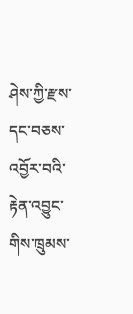ཤེས་ཀྱི་རྫས་དང་བཅས་འབྱོར་བའི་རྟེན་འབྱུང་གིས་ཁྲུམས་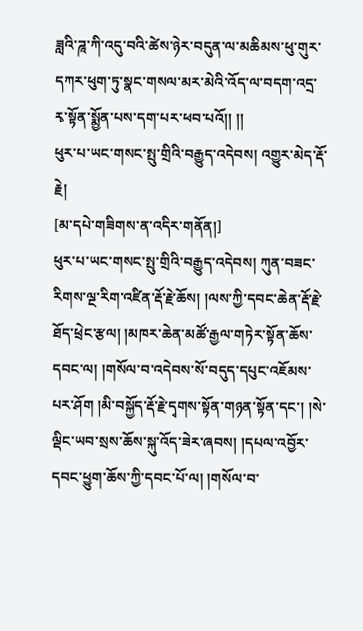ཟླའི་ཌཱ་ཀི་འདུ་བའི་ཚེས་ཉེར་བདུན་ལ་མཆིམས་ཕུ་གུར་དཀར་ཕུག་ཏུ་སྣང་གསལ་མར་མེའི་འོད་ལ་བདག་འདྲ་རྭ་སྟོན་སྨྱོན་པས་དག་པར་ཕབ་པའོ།། །།
ཕུར་པ་ཡང་གསང་སྤུ་གྲིའི་བརྒྱུད་འདེབས། འགྱུར་མེད་རྡོ་རྗེ།
[མ་དཔེ་གཟིགས་ན་འདིར་གནོན།]
ཕུར་པ་ཡང་གསང་སྤུ་གྲིའི་བརྒྱུད་འདེབས། ཀུན་བཟང་རིགས་ལྔ་རིག་འཛིན་རྡོ་རྗེ་ཆོས། །ལས་ཀྱི་དབང་ཆེན་རྡོ་རྗེ་ཐོད་ཕྲེང་རྩལ། །མཁར་ཆེན་མཚོ་རྒྱལ་གཏེར་སྟོན་ཆོས་དབང་ལ། །གསོལ་བ་འདེབས་སོ་བདུད་དཔུང་འཇོམས་པར་ཤོག །མི་བསྐྱོད་རྡོ་རྗེ་དྭགས་སྟོན་གཉན་སྟོན་དང་། །སེ་ལྡིང་ཡབ་སྲས་ཆོས་སྐུ་འོད་ཟེར་ཞབས། །དཔལ་འབྱོར་དབང་ཕྱུག་ཆོས་ཀྱི་དབང་པོ་ལ། །གསོལ་བ་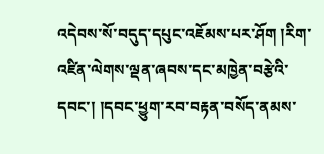འདེབས་སོ་བདུད་དཔུང་འཇོམས་པར་ཤོག །རིག་འཛིན་ལེགས་ལྡན་ཞབས་དང་མཁྱེན་བརྩེའི་དབང་། །དབང་ཕྱུག་རབ་བརྟན་བསོད་ནམས་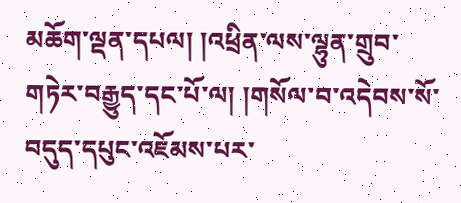མཆོག་ལྡན་དཔལ། །འཕྲིན་ལས་ལྷུན་གྲུབ་གཏེར་བརྒྱུད་དང་པོ་ལ། །གསོལ་བ་འདེབས་སོ་བདུད་དཔུང་འཇོམས་པར་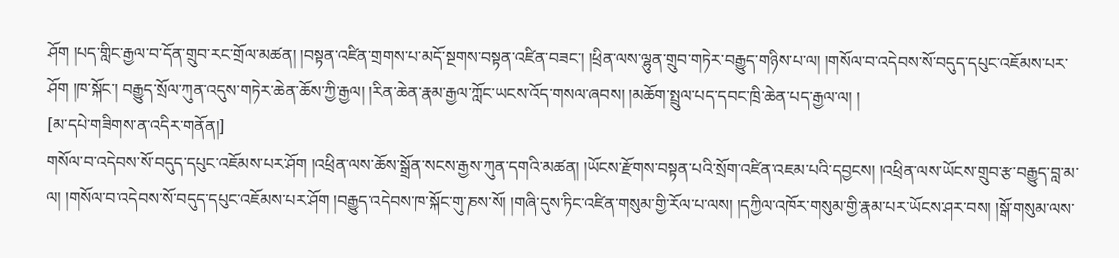ཤོག །པད་གླིང་རྒྱལ་བ་དོན་གྲུབ་རང་གྲོལ་མཚན། །བསྟན་འཛིན་གྲགས་པ་མདོ་སྔགས་བསྟན་འཛིན་བཟང་། །ཕྲིན་ལས་ལྷུན་གྲུབ་གཏེར་བརྒྱུད་གཉིས་པ་ལ། །གསོལ་བ་འདེབས་སོ་བདུད་དཔུང་འཇོམས་པར་ཤོག །ཁ་སྐོང་། བརྒྱུད་སྲོལ་ཀུན་འདུས་གཏེར་ཆེན་ཆོས་ཀྱི་རྒྱལ། །རིན་ཆེན་རྣམ་རྒྱལ་ཀློང་ཡངས་འོད་གསལ་ཞབས། །མཆོག་སྤྲུལ་པད་དབང་ཁྲི་ཆེན་པད་རྒྱལ་ལ། །
[མ་དཔེ་གཟིགས་ན་འདིར་གནོན།]
གསོལ་བ་འདེབས་སོ་བདུད་དཔུང་འཇོམས་པར་ཤོག །འཕྲིན་ལས་ཆོས་སྒྲོན་སངས་རྒྱས་ཀུན་དགའི་མཚན། །ཡོངས་རྫོགས་བསྟན་པའི་སྲོག་འཛིན་འཇམ་པའི་དབྱངས། །འཕྲིན་ལས་ཡོངས་གྲུབ་རྩ་བརྒྱུད་བླ་མ་ལ། །གསོལ་བ་འདེབས་སོ་བདུད་དཔུང་འཇོམས་པར་ཤོག །བརྒྱུད་འདེབས་ཁ་སྐོང་གུ་ཎས་སོ། །གཞི་དུས་ཏིང་འཛིན་གསུམ་གྱི་རོལ་པ་ལས། །དཀྱིལ་འཁོར་གསུམ་གྱི་རྣམ་པར་ཡོངས་ཤར་བས། །སྒོ་གསུམ་ལས་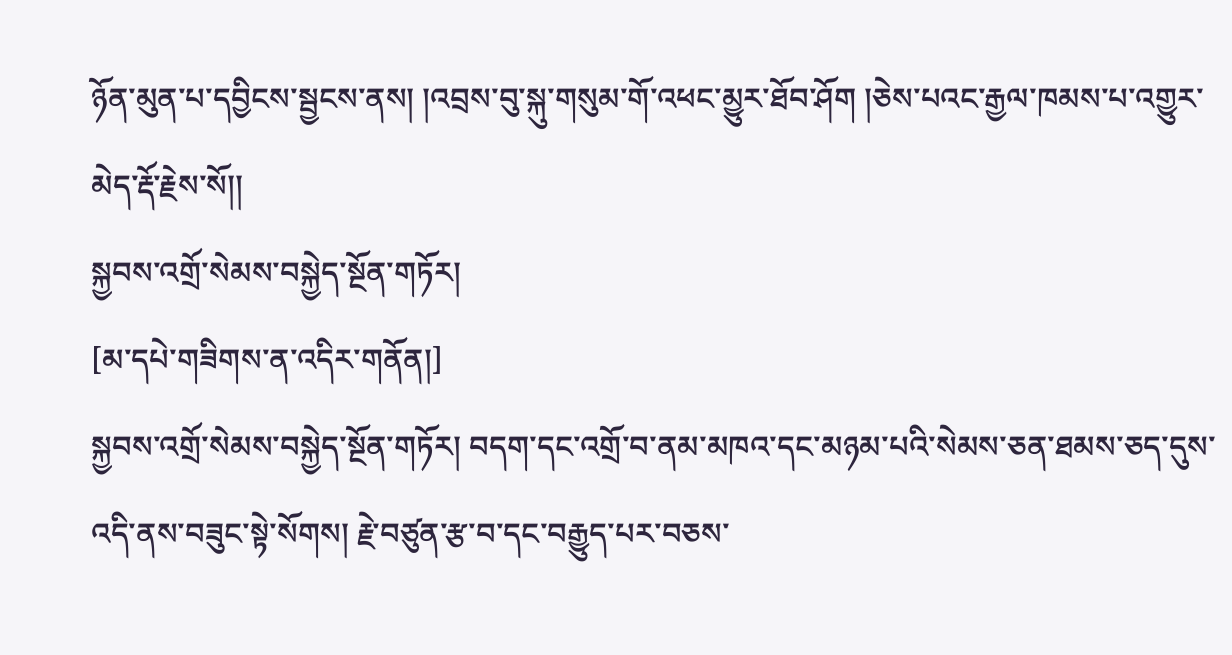ཉོན་མུན་པ་དབྱིངས་སྦྱངས་ནས། །འབྲས་བུ་སྐུ་གསུམ་གོ་འཕང་མྱུར་ཐོབ་ཤོག །ཅེས་པའང་རྒྱལ་ཁམས་པ་འགྱུར་མེད་རྡོ་རྗེས་སོ།།
སྐྱབས་འགྲོ་སེམས་བསྐྱེད་སྔོན་གཏོར།
[མ་དཔེ་གཟིགས་ན་འདིར་གནོན།]
སྐྱབས་འགྲོ་སེམས་བསྐྱེད་སྔོན་གཏོར། བདག་དང་འགྲོ་བ་ནམ་མཁའ་དང་མཉམ་པའི་སེམས་ཅན་ཐམས་ཅད་དུས་འདི་ནས་བཟུང་སྟེ་སོགས། རྗེ་བཙུན་རྩ་བ་དང་བརྒྱུད་པར་བཅས་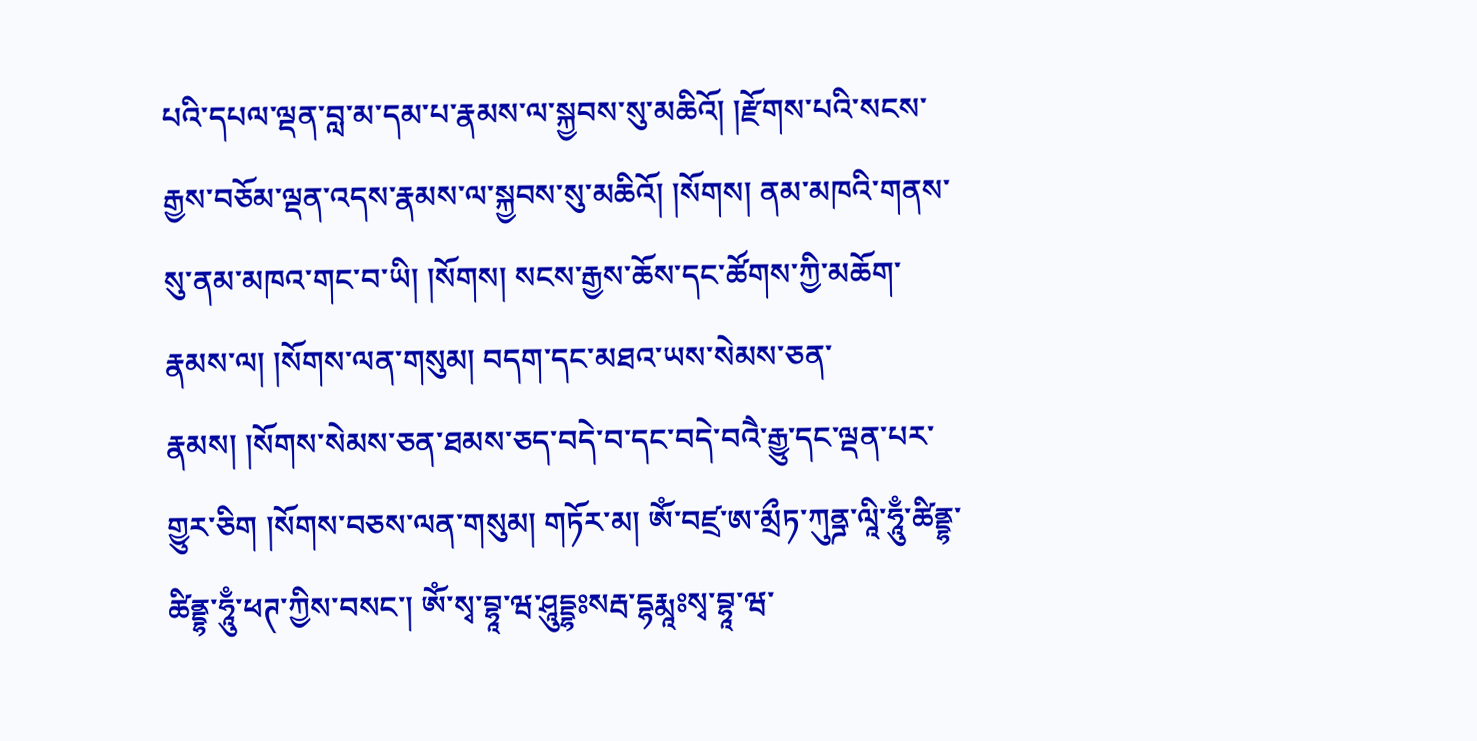པའི་དཔལ་ལྡན་བླ་མ་དམ་པ་རྣམས་ལ་སྐྱབས་སུ་མཆིའོ། །རྫོགས་པའི་སངས་རྒྱས་བཅོམ་ལྡན་འདས་རྣམས་ལ་སྐྱབས་སུ་མཆིའོ། །སོགས། ནམ་མཁའི་གནས་སུ་ནམ་མཁའ་གང་བ་ཡི། །སོགས། སངས་རྒྱས་ཆོས་དང་ཚོགས་ཀྱི་མཆོག་རྣམས་ལ། །སོགས་ལན་གསུམ། བདག་དང་མཐའ་ཡས་སེམས་ཅན་རྣམས། །སོགས་སེམས་ཅན་ཐམས་ཅད་བདེ་བ་དང་བདེ་བའཻ་རྒྱུ་དང་ལྡན་པར་གྱུར་ཅིག །སོགས་བཅས་ལན་གསུམ། གཏོར་མ། ཨོཾ་བཛྲ་ཨ་མྲྀཏ་ཀུནྜ་ལཱི་ཧཱུྃ་ཚིནྡྷ་ཚིནྡྷ་ཧཱུྃ་ཕཊ་ཀྱིས་བསང་། ཨོཾ་སྭ་བྷཱ་ཝ་ཤཱུདྡྷཿསརྦ་དྷརྨཱཿསྭ་བྷཱ་ཝ་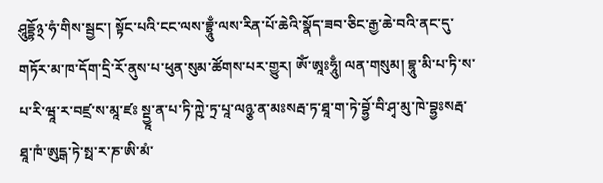ཤཱུདྡྷོ྅་ཧཾ་གིས་སྦྱང་། སྟོང་པའི་ངང་ལས་བྷྲཱུྃ་ལས་རིན་པོ་ཆེའི་སྣོད་ཟབ་ཅིང་རྒྱ་ཆེ་བའི་ནང་དུ་གཏོར་མ་ཁ་དོག་དྲི་རོ་ནུས་པ་ཕུན་སུམ་ཚོགས་པར་གྱུར། ཨོཾ་ཨཱཿཧཱུྃ། ལན་གསུམ། བྷཱུ་མི་པ་ཏི་ས་པ་རི་ཝཱ་ར་བཛྲ་ས་མཱ་ཛཿ སྡྱཱ་ན་པ་ཏི་ཀྵེ་ཏྲ་པཱ་ལཉྩ་ན་མཿསརྦ་ཏ་ཐཱ་ག་ཏེ་བྷྱོ་བི་ཤྭ་མུ་ཁེ་བྷྱཿསརྦ་ཐཱ་ཁཾ་ཨུདྒ་ཏེ་སྥ་ར་ཎ་ཨི་མཾ་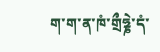ག་ག་ན་ཁཾ་གྲྀཧྞེ་དཾ་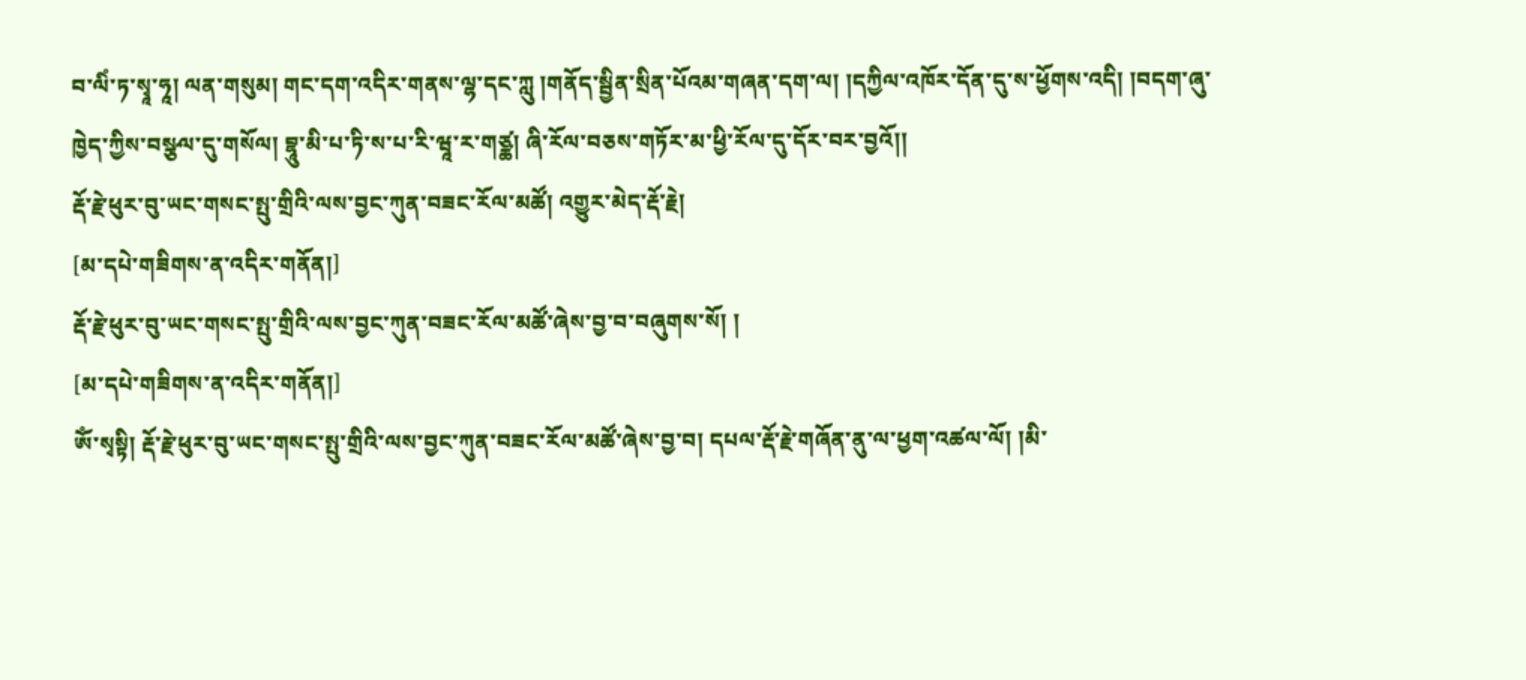བ་ལིཾ་ཏ་སྭཱ་ཧཱ། ལན་གསུམ། གང་དག་འདིར་གནས་ལྷ་དང་ཀླུ །གནོད་སྦྱིན་སྲིན་པོའམ་གཞན་དག་ལ། །དཀྱིལ་འཁོར་དོན་དུ་ས་ཕྱོགས་འདི། །བདག་ཞུ་ཁྱེད་ཀྱིས་བསྩལ་དུ་གསོལ། བྷཱུ་མི་པ་ཏི་ས་པ་རི་ཝཱ་ར་གཙྪ། ཞི་རོལ་བཅས་གཏོར་མ་ཕྱི་རོལ་དུ་དོར་བར་བྱའོ།།
རྡོ་རྗེ་ཕུར་བུ་ཡང་གསང་སྤུ་གྲིའི་ལས་བྱང་ཀུན་བཟང་རོལ་མཚོ། འགྱུར་མེད་རྡོ་རྗེ།
[མ་དཔེ་གཟིགས་ན་འདིར་གནོན།]
རྡོ་རྗེ་ཕུར་བུ་ཡང་གསང་སྤུ་གྲིའི་ལས་བྱང་ཀུན་བཟང་རོལ་མཚོ་ཞེས་བྱ་བ་བཞུགས་སོ། །
[མ་དཔེ་གཟིགས་ན་འདིར་གནོན།]
ཨོཾ་སྭསྟི། རྡོ་རྗེ་ཕུར་བུ་ཡང་གསང་སྤུ་གྲིའི་ལས་བྱང་ཀུན་བཟང་རོལ་མཚོ་ཞེས་བྱ་བ། དཔལ་རྡོ་རྗེ་གཞོན་ནུ་ལ་ཕྱག་འཚལ་ལོ། །མི་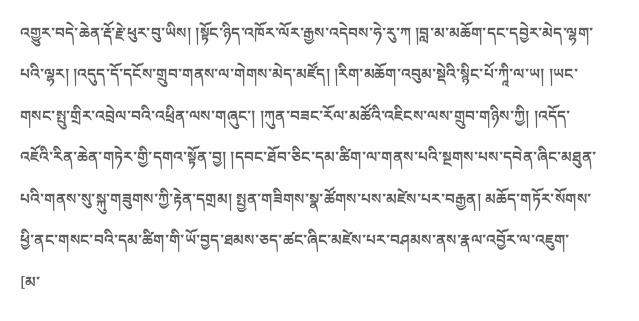འགྱུར་བདེ་ཆེན་རྡོ་རྗེ་ཕུར་བུ་ཡིས། །སྟོང་ཉིད་འཁོར་ལོར་རྒྱས་འདེབས་ཧེ་རུ་ཀ །བླ་མ་མཆོག་དང་དབྱེར་མེད་ལྷག་པའི་ལྷར། །འདུད་དོ་དངོས་གྲུབ་གནས་ལ་གེགས་མེད་མཛོད། །རིག་མཆོག་འབུམ་སྡེའི་སྙིང་པོ་ཀཱི་ལ་ཡ། །ཡང་གསང་སྤུ་གྲིར་འབྲེལ་བའི་འཕྲིན་ལས་གཞུང་། །ཀུན་བཟང་རོལ་མཚོའི་འཇིངས་ལས་གྲུབ་གཉིས་ཀྱི། །འདོད་འཇོའི་རིན་ཆེན་གཏེར་གྱི་དགའ་སྟོན་བྱ། །དབང་ཐོབ་ཅིང་དམ་ཚིག་ལ་གནས་པའི་སྔགས་པས་དབེན་ཞིང་མཐུན་པའི་གནས་སུ་སྐུ་གཟུགས་ཀྱི་རྟེན་དགྲམ། སྤྱན་གཟིགས་སྣ་ཚོགས་པས་མཛེས་པར་བརྒྱན། མཆོད་གཏོར་སོགས་ཕྱི་ནང་གསང་བའི་དམ་ཚིག་གི་ཡོ་བྱད་ཐམས་ཅད་ཚང་ཞིང་མཛེས་པར་བཤམས་ནས་རྣལ་འབྱོར་ལ་འཇུག་
[མ་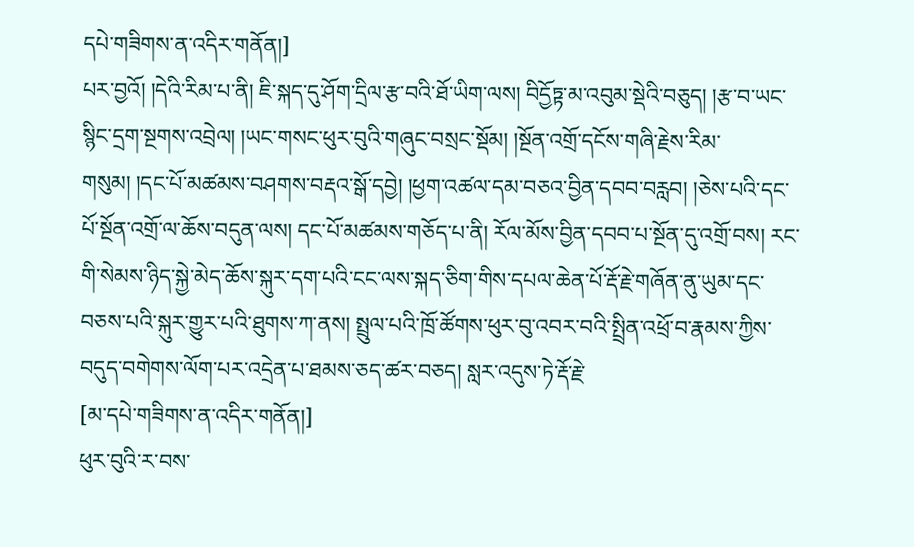དཔེ་གཟིགས་ན་འདིར་གནོན།]
པར་བྱའོ། །དེའི་རིམ་པ་ནི། ཇི་སྐད་དུ་ཤོག་དྲིལ་རྩ་བའི་ཐོ་ཡིག་ལས། བིདྱོཏྟ་མ་འབུམ་སྡེའི་བཅུད། །རྩ་བ་ཡང་སྙིང་དྲག་སྔགས་འབྲེལ། །ཡང་གསང་ཕུར་བུའི་གཞུང་བསྲང་སྡོམ། །སྔོན་འགྲོ་དངོས་གཞི་རྗེས་རིམ་གསུམ། །དང་པོ་མཚམས་བཤགས་བརྡའ་སྒོ་དབྱེ། །ཕྱག་འཚལ་དམ་བཅའ་བྱིན་དབབ་བརླབ། །ཅེས་པའི་དང་པོ་སྔོན་འགྲོ་ལ་ཆོས་བདུན་ལས། དང་པོ་མཚམས་གཅོད་པ་ནི། རོལ་མོས་བྱིན་དབབ་པ་སྔོན་དུ་འགྲོ་བས། རང་གི་སེམས་ཉིད་སྐྱེ་མེད་ཆོས་སྐུར་དག་པའི་ངང་ལས་སྐད་ཅིག་གིས་དཔལ་ཆེན་པོ་རྡོ་རྗེ་གཞོན་ནུ་ཡུམ་དང་བཅས་པའི་སྐུར་གྱུར་པའི་ཐུགས་ཀ་ནས། སྤྲུལ་པའི་ཁྲོ་ཚོགས་ཕུར་བུ་འབར་བའི་སྤྲིན་འཕྲོ་བ་རྣམས་ཀྱིས་བདུད་བགེགས་ལོག་པར་འདྲེན་པ་ཐམས་ཅད་ཚར་བཅད། སླར་འདུས་ཏེ་རྡོ་རྗེ་
[མ་དཔེ་གཟིགས་ན་འདིར་གནོན།]
ཕུར་བུའི་ར་བས་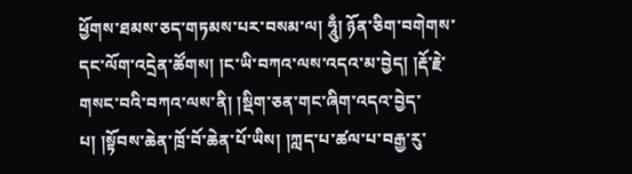ཕྱོགས་ཐམས་ཅད་གཏམས་པར་བསམ་ལ། ཧཱུྃ། ཉོན་ཅིག་བགེགས་དང་ལོག་འདྲེན་ཚོགས། །ང་ཡི་བཀའ་ལས་འདའ་མ་བྱེད། །རྡོ་རྗེ་གསང་བའི་བཀའ་ལས་ནི། །སྡིག་ཅན་གང་ཞིག་འདའ་བྱེད་པ། །སྟོབས་ཆེན་ཁྲོ་བོ་ཆེན་པོ་ཡིས། །ཀླད་པ་ཚལ་པ་བརྒྱ་རུ་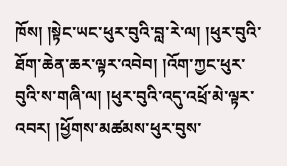ཁོས། །སྟེང་ཡང་ཕུར་བུའི་བླ་རེ་ལ། །ཕུར་བུའི་ཐོག་ཆེན་ཆར་ལྟར་འབེབ། །འོག་ཀྱང་ཕུར་བུའི་ས་གཞི་ལ། །ཕུར་བུའི་འདུ་འཕྲོ་མེ་ལྟར་འབར། །ཕྱོགས་མཚམས་ཕུར་བུས་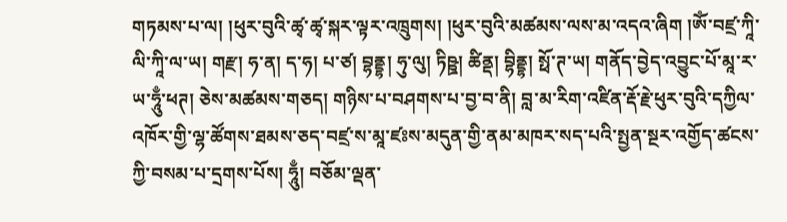གཏམས་པ་ལ། །ཕུར་བུའི་ཚྭ་ཚྭ་སྐར་ལྟར་འཁྲུགས། །ཕུར་བུའི་མཚམས་ལས་མ་འདའ་ཞིག །ཨོཾ་བཛྲ་ཀཱི་ལི་ཀཱི་ལ་ཡ། གརྫ། ཧ་ན། ད་ཧ། པ་ཙ། བྷནྡྷ། ཧུ་ལུ། ཏིཥྛ། ཚིནྡ། བྷིནྡྷ། སྥོ་ཊ་ཡ། གནོད་བྱེད་འབྱུང་པོ་མཱ་ར་ཡ་ཧཱུྃ་ཕཊ། ཅེས་མཚམས་གཅད། གཉིས་པ་བཤགས་པ་བྱ་བ་ནི། བླ་མ་རིག་འཛིན་རྡོ་རྗེ་ཕུར་བུའི་དཀྱིལ་འཁོར་གྱི་ལྷ་ཚོགས་ཐམས་ཅད་བཛྲ་ས་མཱ་ཛཿས་མདུན་གྱི་ནམ་མཁར་སད་པའི་སྤྱན་སྔར་འགྱོད་ཚངས་ཀྱི་བསམ་པ་དྲགས་པོས། ཧཱུྃ། བཅོམ་ལྡན་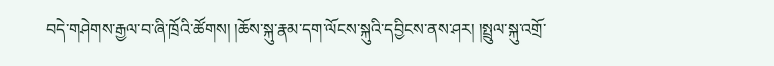བདེ་གཤེགས་རྒྱལ་བ་ཞི་ཁྲོའི་ཚོགས། །ཆོས་སྐུ་རྣམ་དག་ལོངས་སྐུའི་དབྱིངས་ནས་ཤར། །སྤྲུལ་སྐུ་འགྲོ་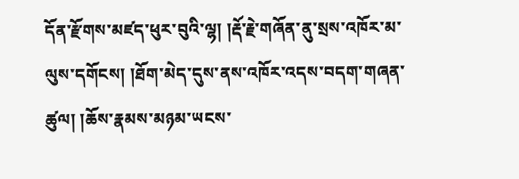དོན་རྫོགས་མཛད་ཕུར་བུའི་ལྷ། །རྡོ་རྗེ་གཞོན་ནུ་སྲས་འཁོར་མ་ལུས་དགོངས། །ཐོག་མེད་དུས་ནས་འཁོར་འདས་བདག་གཞན་ཚུལ། །ཆོས་རྣམས་མཉམ་ཡངས་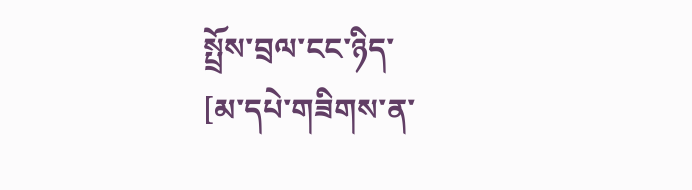སྤྲོས་བྲལ་ངང་ཉིད་
[མ་དཔེ་གཟིགས་ན་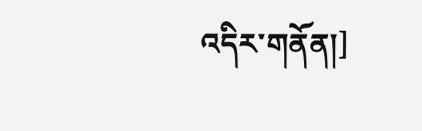འདིར་གནོན།]